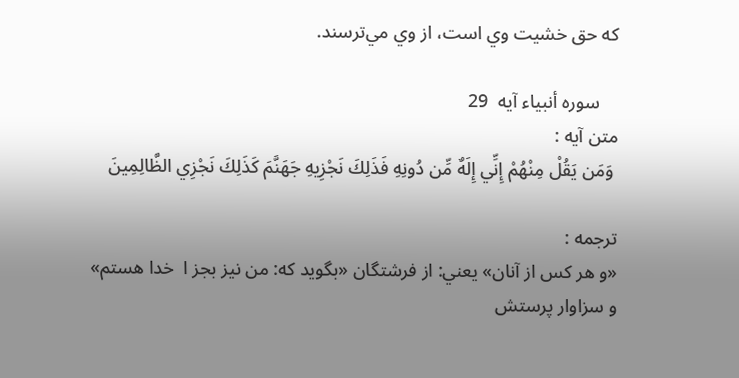كه‌ حق‌ خشيت‌ وي‌ است‌، از وي‌ مي‌ترسند.

    سوره أنبياء آيه  29
متن آيه :
 وَمَن يَقُلْ مِنْهُمْ إِنِّي إِلَهٌ مِّن دُونِهِ فَذَلِكَ نَجْزِيهِ جَهَنَّمَ كَذَلِكَ نَجْزِي الظَّالِمِينَ

ترجمه :
«و هر كس‌ از آنان‌» يعني: از فرشتگان‌ «بگويد كه: من‌ نيز بجز ا  خدا هستم‌» و سزاوار پرستش‌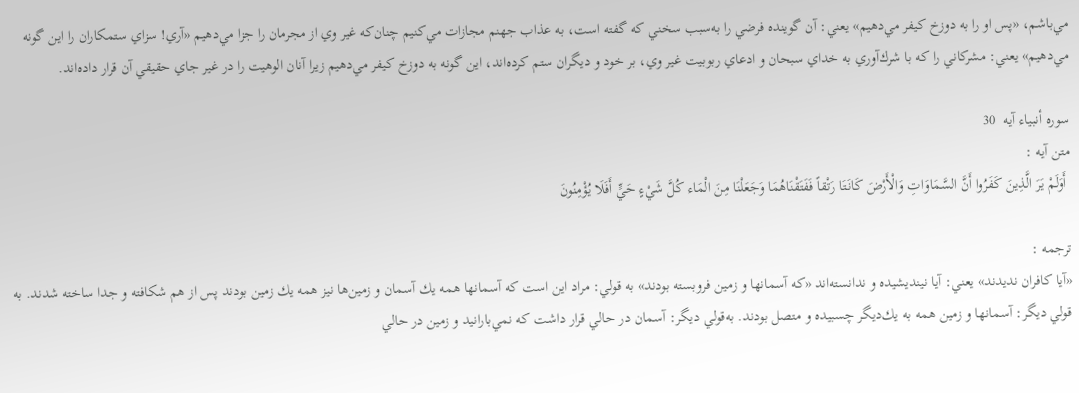مي‌باشم‌، «پس‌ او را به‌ دوزخ‌ كيفر مي‌دهيم‌» يعني: آن‌ گوينده‌ فرضي‌ را به‌سبب‌ سخني‌ كه‌ گفته‌ است‌، به‌ عذاب‌ جهنم‌ مجازات‌ مي‌كنيم‌ چنان‌كه ‌غير وي‌ از مجرمان‌ را جزا مي‌دهيم‌ «آري‌! سزاي‌ ستمكاران‌ را اين‌ گونه‌ مي‌دهيم‌» يعني: مشركاني‌ را كه‌ با شرك‌آوري‌ به‌ خداي‌ سبحان‌ و ادعاي‌ ربوبيت‌ غير وي‌، بر خود و ديگران‌ ستم‌ كرده‌اند، اين‌ گونه‌ به‌ دوزخ‌ كيفر مي‌دهيم‌ زيرا آنان‌ الوهيت‌ را در غير جاي‌ حقيقي‌ آن‌ قرار داده‌اند.

سوره أنبياء آيه  30
متن آيه :
 أَوَلَمْ يَرَ الَّذِينَ كَفَرُوا أَنَّ السَّمَاوَاتِ وَالْأَرْضَ كَانَتَا رَتْقاً فَفَتَقْنَاهُمَا وَجَعَلْنَا مِنَ الْمَاء كُلَّ شَيْءٍ حَيٍّ أَفَلَا يُؤْمِنُونَ

ترجمه :
«آيا كافران‌ نديدند» يعني: آيا نينديشيده‌ و ندانسته‌اند «كه‌ آسمانها و زمين ‌فروبسته‌ بودند» به‌ قولي: مراد اين‌ است‌ كه‌ آسمانها همه‌ يك‌ آسمان‌ و زمين‌ها نيز همه‌ يك‌ زمين‌ بودند پس‌ از هم‌ شكافته‌ و جدا ساخته‌ شدند. به‌ قولي ‌ديگر: آسمانها و زمين‌ همه‌ به‌ يك‌ديگر چسبيده‌ و متصل‌ بودند. به‌قولي‌ ديگر: آسمان ‌در حالي‌ قرار داشت‌ كه‌ نمي‌بارانيد و زمين‌ در حالي‌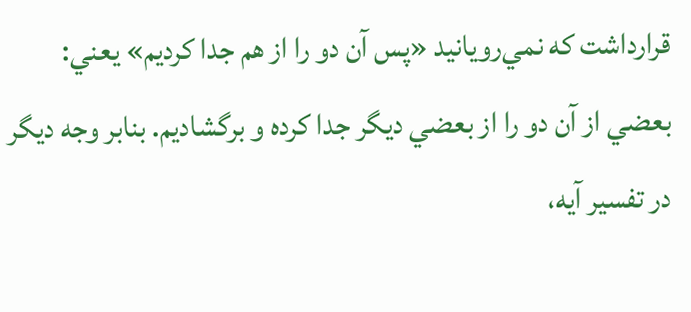قرارداشت‌ كه‌ نمي‌رويانيد «پس‌ آن‌ دو را از هم‌ جدا كرديم‌» يعني: بعضي‌ از آن‌ دو را از بعضي‌ ديگر جدا كرده‌ و برگشاديم‌. بنابر وجه‌ ديگر در تفسير آيه‌،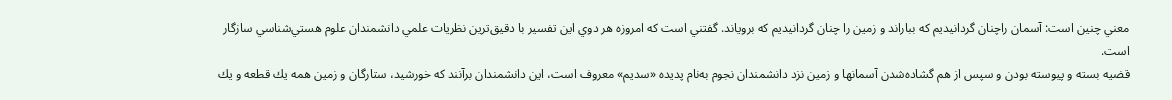معني‌ چنين‌ است: آسمان‌ راچنان‌ گردانيديم‌ كه‌ بباراند و زمين‌ را چنان‌ گردانيديم‌ كه‌ بروياند. گفتني‌ است‌ كه ‌امروزه‌ هر دوي‌ اين‌ تفسير با دقيق‌ترين‌ نظريات‌ علمي‌ دانشمندان‌ علوم‌ هستي‌شناسي‌ سازگار است‌.
قضيه‌ بسته‌ و پيوسته‌ بودن‌ و سپس‌ از هم‌ گشاده‌شدن‌ آسمانها و زمين‌ نزد دانشمندان‌ نجوم‌ به‌نام‌ پديده‌ «سديم‌» معروف‌ است‌، اين‌ دانشمندان‌ برآنند كه‌ خورشيد، ستارگان‌ و زمين‌ همه‌ يك‌ قطعه‌ و يك‌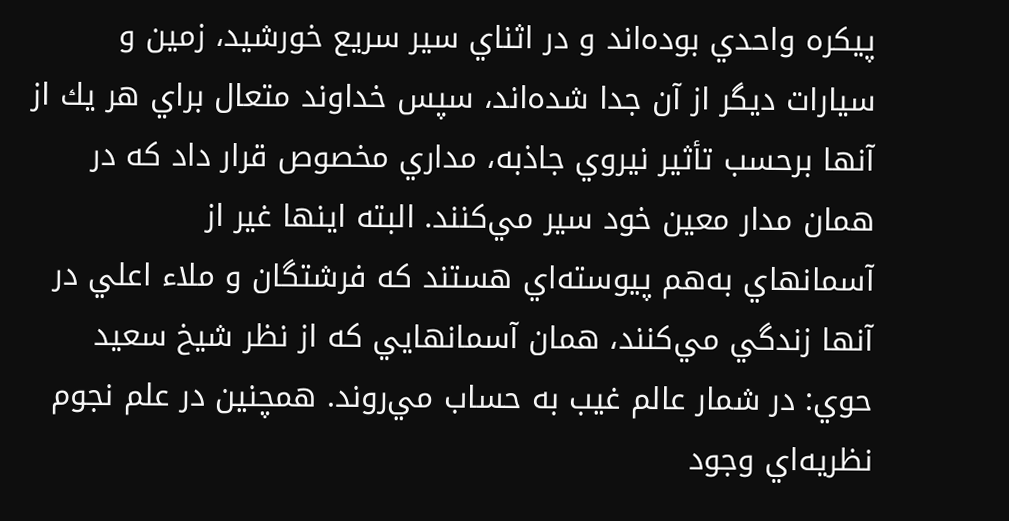پيكره‌ واحدي‌ بوده‌اند و در اثناي‌ سير سريع‌ خورشيد، زمين‌ و سيارات‌ ديگر از آن‌ جدا شده‌اند، سپس‌ خداوند متعال‌ براي‌ هر يك‌ از آنها برحسب‌ تأثير نيروي‌ جاذبه‌، مداري‌ مخصوص‌ قرار داد كه‌ در همان‌ مدار معين‌ خود سير مي‌كنند. البته‌ اينها غير از آسمانهاي ‌به‌هم‌ پيوسته‌اي‌ هستند كه‌ فرشتگان‌ و ملاء اعلي‌ در آنها زندگي‌ مي‌كنند، همان ‌آسمانهايي‌ كه‌ از نظر شيخ‌ سعيد حوي: در شمار عالم‌ غيب‌ به‌ حساب‌ مي‌روند. همچنين‌ در علم‌ نجوم‌ نظريه‌اي‌ وجود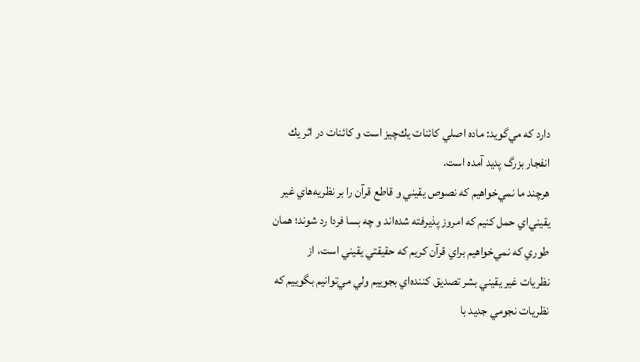دارد كه‌ مي‌گويد: ماده‌ اصلي‌ كائنات‌ يك‌چيز است‌ و كائنات‌ در اثر يك‌ انفجار بزرگ‌ پديد آمده‌ است‌.
هرچند ما نمي‌خواهيم‌ كه‌ نصوص‌ يقيني‌ و قاطع‌ قرآن‌ را بر نظريه‌هاي ‌غير يقيني‌اي‌ حمل‌ كنيم‌ كه‌ امروز پذيرفته‌ شده‌اند و چه‌ بسا فردا رد شوند؛ همان‌ طوري‌ كه‌ نمي‌خواهيم‌ براي‌ قرآن‌ كريم‌ كه‌ حقيقتي‌ يقيني‌ است‌، از نظريات ‌غير يقيني‌ بشر تصديق‌ كننده‌اي‌ بجوييم‌ ولي‌ مي‌توانيم‌ بگوييم‌ كه‌ نظريات‌ نجومي‌ جديد با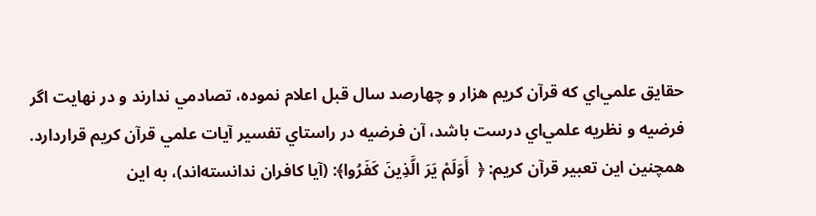حقايق‌ علمي‌اي‌ كه‌ قرآن‌ كريم‌ هزار و چهارصد سال‌ قبل‌ اعلام‌ نموده‌، تصادمي‌ ندارند و در نهايت‌ اگر فرضيه‌ و نظريه‌ علمي‌اي‌ درست‌ باشد، آن‌ فرضيه‌ در راستاي‌ تفسير آيات‌ علمي‌ قرآن‌ كريم‌ قراردارد.
همچنين‌ اين‌ تعبير قرآن‌ كريم: ﴿  أَوَلَمْ يَرَ الَّذِينَ كَفَرُوا﴾: (آيا كافران‌ ندانسته‌اند)، به ‌اين‌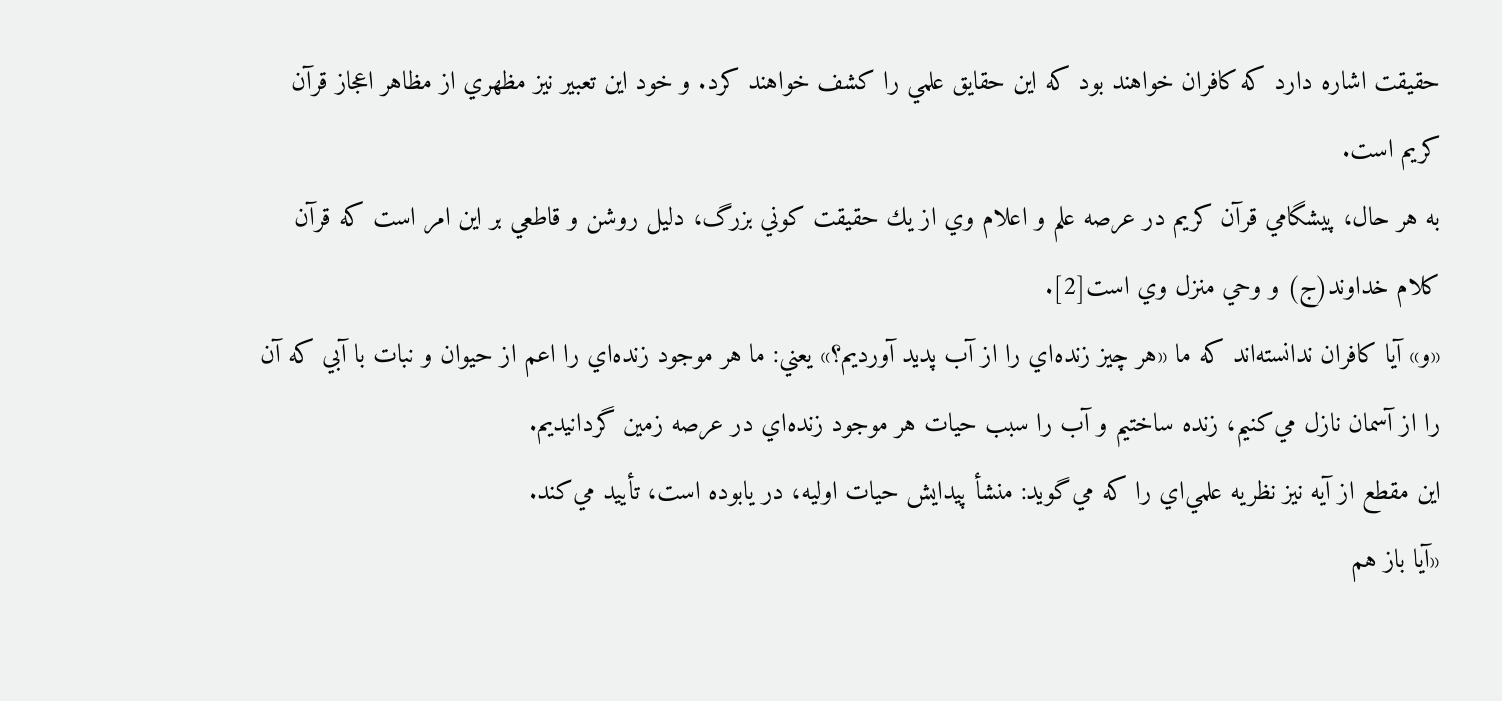حقيقت‌ اشاره‌ دارد كه‌ كافران‌ خواهند بود كه‌ اين‌ حقايق‌ علمي‌ را كشف ‌خواهند كرد. و خود اين‌ تعبير نيز مظهري‌ از مظاهر اعجاز قرآن‌ كريم‌ است‌.
به‌ هر حال‌، پيشگامي‌ قرآن‌ كريم‌ در عرصه‌ علم‌ و اعلام‌ وي‌ از يك‌ حقيقت‌ كوني‌ بزرگ‌، دليل‌ روشن‌ و قاطعي‌ بر اين‌ امر است‌ كه‌ قرآن‌ كلام‌ خداوند(ج) و وحي ‌منزل‌ وي‌ است[2].
«و» آيا كافران‌ ندانسته‌اند كه‌ ما «هر چيز زنده‌اي‌ را از آب‌ پديد آورديم‌؟» يعني: ما هر موجود زنده‌اي‌ را اعم‌ از حيوان‌ و نبات‌ با آبي‌ كه‌ آن‌ را از آسمان‌ نازل ‌مي‌كنيم‌، زنده‌ ساختيم‌ و آب‌ را سبب‌ حيات‌ هر موجود زنده‌اي‌ در عرصه‌ زمين ‌گردانيديم‌.
اين‌ مقطع‌ از آيه‌ نيز نظريه‌ علمي‌اي‌ را كه‌ مي‌گويد: منشأ پيدايش‌ حيات‌ اوليه‌، در يابوده‌ است‌، تأييد مي‌كند.
«آيا باز هم‌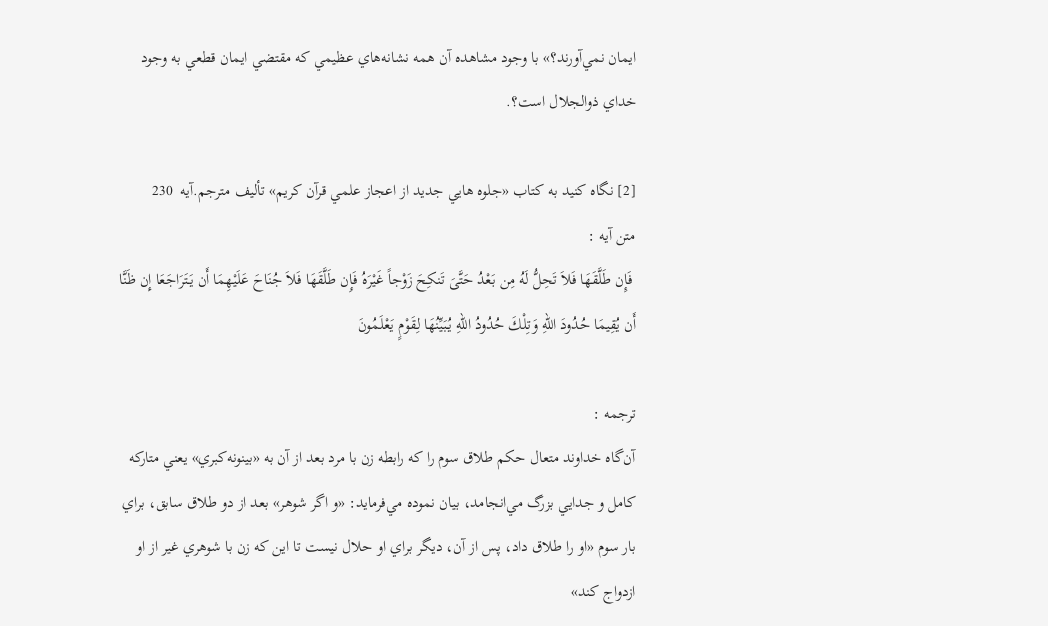ايمان‌ نمي‌آورند؟» با وجود مشاهده‌ آن‌ همه‌ نشانه‌هاي‌ عظيمي‌ كه ‌مقتضي‌ ايمان‌ قطعي‌ به‌ وجود خداي‌ ذوالجلال‌ است‌؟.

[2] نگاه‌ كنيد به‌ كتاب‌ «جلوه‌ هايي‌ جديد از اعجاز علمي‌ قرآن‌ كريم‌» تأليف‌ مترجم‌.آيه  230
متن آيه :
 فَإِن طَلَّقَهَا فَلاَ تَحِلُّ لَهُ مِن بَعْدُ حَتَّىَ تَنكِحَ زَوْجاً غَيْرَهُ فَإِن طَلَّقَهَا فَلاَ جُنَاحَ عَلَيْهِمَا أَن يَتَرَاجَعَا إِن ظَنَّا أَن يُقِيمَا حُدُودَ اللّهِ وَتِلْكَ حُدُودُ اللّهِ يُبَيِّنُهَا لِقَوْمٍ يَعْلَمُونَ

ترجمه :
آن‌گاه‌ خداوند متعال‌ حكم‌ طلاق‌ سوم‌ را كه‌ رابطه‌ زن‌ با مرد بعد از آن‌ به ‌«بينونه‌كبري‌» يعني‌ متاركه‌ كامل‌ و جدايي‌ بزرگ‌ مي‌انجامد، بيان‌ نموده‌ مي‌فرمايد: «و اگر شوهر» بعد از دو طلاق‌ سابق، براي‌ بار سوم‌ «او را طلاق‌ داد، پس‌ از آن، ديگر براي‌ او حلال‌ نيست‌ تا اين‌ كه‌ زن‌ با شوهري‌ غير از او ازدواج‌ كند»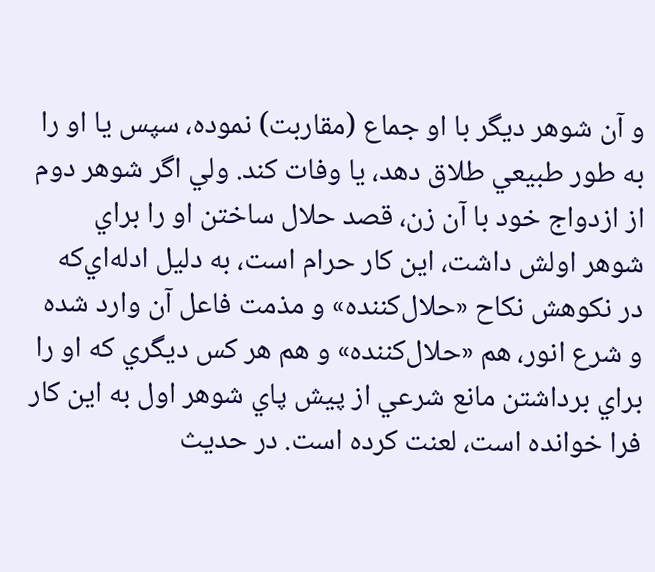و آن‌ شوهر ديگر با او جماع‌ (مقاربت) نموده‌، سپس‌ يا او را به ‌طور طبيعي‌ طلاق ‌دهد، يا وفات‌ كند. ولي‌ اگر شوهر دوم‌ از ازدواج‌ خود با آن‌ زن، قصد حلال‌ ساختن‌ او را براي‌ شوهر اولش‌ داشت، اين‌ كار حرام‌ است، به‌ دليل‌ ادله‌اي‌كه‌ در نكوهش‌ نكاح‌ «حلال‌كننده‌» و مذمت‌ فاعل‌ آن‌ وارد شده‌ و شرع‌ انور، هم‌ «حلال‌كننده‌» و هم‌ هر كس‌ ديگري‌ كه‌ او را براي‌ برداشتن‌ مانع‌ شرعي‌ از پيش‌ پاي ‌شوهر اول‌ به‌ اين‌ كار فرا خوانده‌ است، لعنت‌ كرده‌ است‌. در حديث‌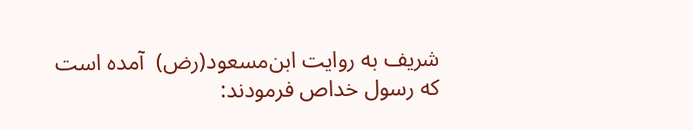شريف‌ به‌ روايت ‌ابن‌مسعود(رض)  آمده‌ است‌ كه‌ رسول‌ خداص فرمودند: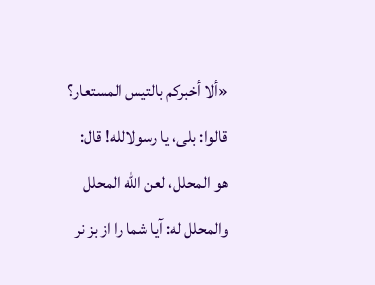«ألا أخبركم بالتيس المستعار؟ قالوا: بلى، يا رسولالله! قال: هو المحلل، لعن الله المحلل والمحلل له‌: آيا شما را از بز نر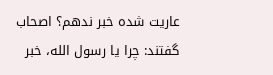عاريت‌ شده‌ خبر ندهم‌؟ اصحاب‌ گفتند: چرا يا رسول‌ الله، خبر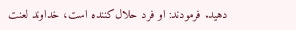دهيد. فرمودند: او فرد حلال‌كننده‌ است، خداوند لعنت‌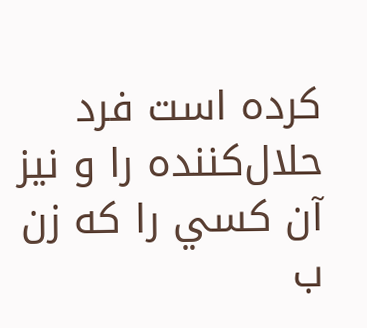كرده‌ است‌ فرد حلال‌كننده ‌را و نيز آن‌ كسي‌ را كه‌ زن‌ ب